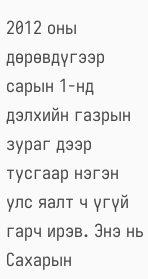2012 оны дөрөвдүгээр сарын 1-нд дэлхийн газрын зураг дээр тусгаар нэгэн улс яалт ч үгүй гарч ирэв. Энэ нь Сахарын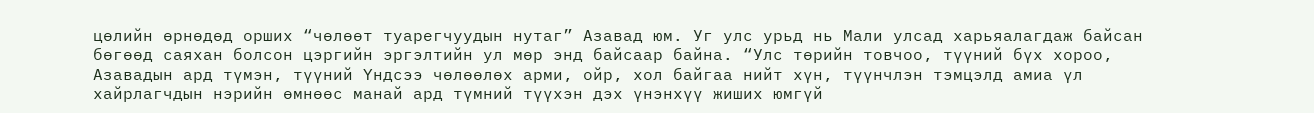цөлийн өрнөдөд орших “чөлөөт туарегчуудын нутаг” Азавад юм. Уг улс урьд нь Мали улсад харьяалагдаж байсан бөгөөд саяхан болсон цэргийн эргэлтийн ул мөр энд байсаар байна. “Улс төрийн товчоо, түүний бүх хороо, Азавадын ард түмэн, түүний Үндсээ чөлөөлөх арми, ойр, хол байгаа нийт хүн, түүнчлэн тэмцэлд амиа үл хайрлагчдын нэрийн өмнөөс манай ард түмний түүхэн дэх үнэнхүү жиших юмгүй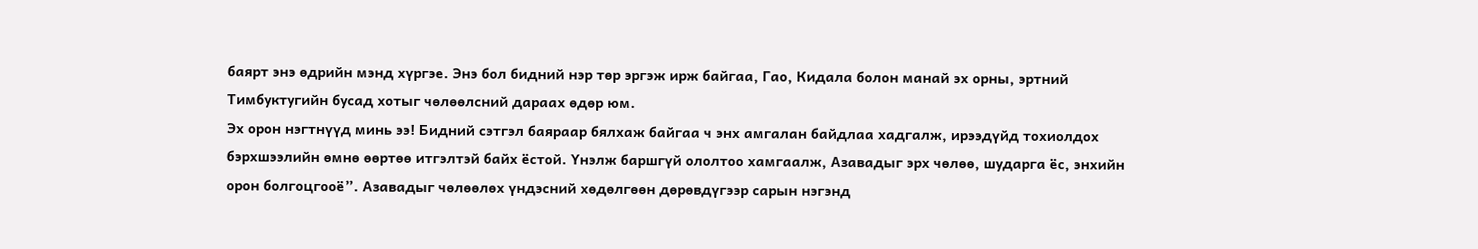баярт энэ өдрийн мэнд хүргэе. Энэ бол бидний нэр төр эргэж ирж байгаа, Гао, Кидала болон манай эх орны, эртний Тимбуктугийн бусад хотыг чөлөөлсний дараах өдөр юм.
Эх орон нэгтнүүд минь ээ! Бидний сэтгэл баяраар бялхаж байгаа ч энх амгалан байдлаа хадгалж, ирээдүйд тохиолдох бэрхшээлийн өмнө өөртөө итгэлтэй байх ёстой. Үнэлж баршгүй ололтоо хамгаалж, Азавадыг эрх чөлөө, шударга ёс, энхийн орон болгоцгооё”. Азавадыг чөлөөлөх үндэсний хөдөлгөөн дөрөвдүгээр сарын нэгэнд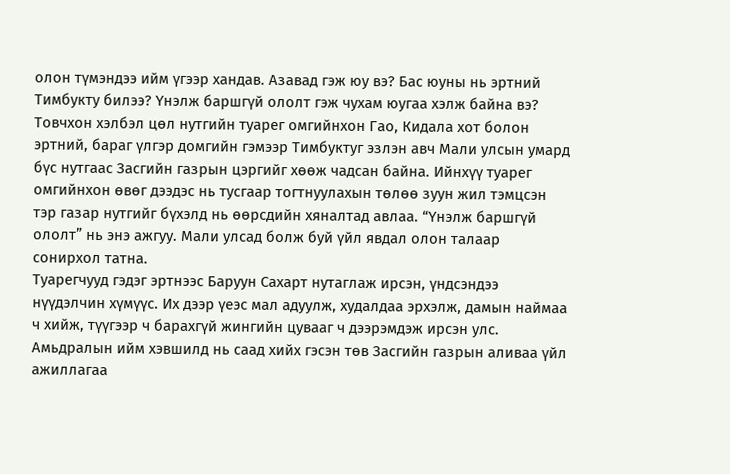олон түмэндээ ийм үгээр хандав. Азавад гэж юу вэ? Бас юуны нь эртний Тимбукту билээ? Үнэлж баршгүй ололт гэж чухам юугаа хэлж байна вэ? Товчхон хэлбэл цөл нутгийн туарег омгийнхон Гао, Кидала хот болон эртний, бараг үлгэр домгийн гэмээр Тимбуктуг эзлэн авч Мали улсын умард бүс нутгаас Засгийн газрын цэргийг хөөж чадсан байна. Ийнхүү туарег омгийнхон өвөг дээдэс нь тусгаар тогтнуулахын төлөө зуун жил тэмцсэн тэр газар нутгийг бүхэлд нь өөрсдийн хяналтад авлаа. “Үнэлж баршгүй ололт” нь энэ ажгуу. Мали улсад болж буй үйл явдал олон талаар сонирхол татна.
Туарегчууд гэдэг эртнээс Баруун Сахарт нутаглаж ирсэн, үндсэндээ нүүдэлчин хүмүүс. Их дээр үеэс мал адуулж, худалдаа эрхэлж, дамын наймаа ч хийж, түүгээр ч барахгүй жингийн цувааг ч дээрэмдэж ирсэн улс. Амьдралын ийм хэвшилд нь саад хийх гэсэн төв Засгийн газрын аливаа үйл ажиллагаа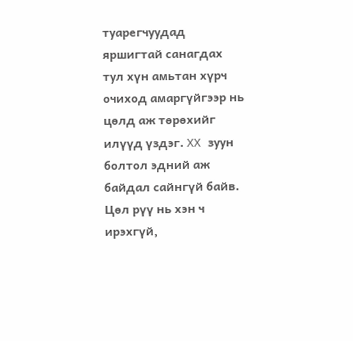туарегчуудад яршигтай санагдах тул хүн амьтан хүрч очиход амаргүйгээр нь цөлд аж төрөхийг илүүд үздэг. XX зуун болтол эдний аж байдал сайнгүй байв. Цөл рүү нь хэн ч ирэхгүй,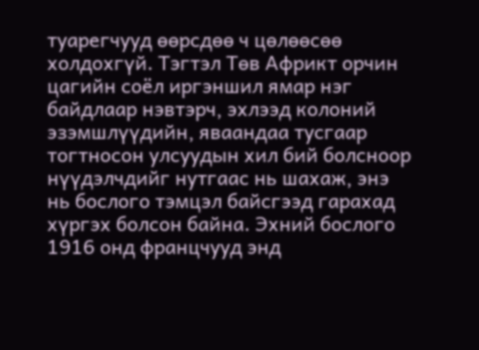туарегчууд өөрсдөө ч цөлөөсөө холдохгүй. Тэгтэл Төв Африкт орчин цагийн соёл иргэншил ямар нэг байдлаар нэвтэрч, эхлээд колоний эзэмшлүүдийн, яваандаа тусгаар тогтносон улсуудын хил бий болсноор нүүдэлчдийг нутгаас нь шахаж, энэ нь бослого тэмцэл байсгээд гарахад хүргэх болсон байна. Эхний бослого 1916 онд францчууд энд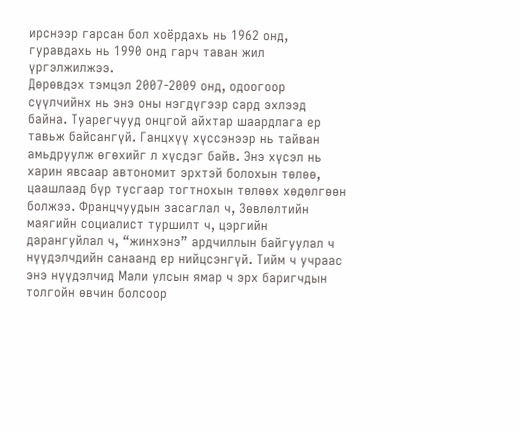ирснээр гарсан бол хоёрдахь нь 1962 онд, гуравдахь нь 1990 онд гарч таван жил үргэлжилжээ.
Дөрөвдэх тэмцэл 2007-2009 онд, одоогоор сүүлчийнх нь энэ оны нэгдүгээр сард эхлээд байна. Туарегчууд онцгой айхтар шаардлага ер тавьж байсангүй. Ганцхүү хүссэнээр нь тайван амьдруулж өгөхийг л хүсдэг байв. Энэ хүсэл нь харин явсаар автономит эрхтэй болохын төлөө, цаашлаад бүр тусгаар тогтнохын төлөөх хөдөлгөөн болжээ. Францчуудын засаглал ч, Зөвлөлтийн маягийн социалист туршилт ч, цэргийн дарангуйлал ч, “жинхэнэ” ардчиллын байгуулал ч нүүдэлчдийн санаанд ер нийцсэнгүй. Тийм ч учраас энэ нүүдэлчид Мали улсын ямар ч эрх баригчдын толгойн өвчин болсоор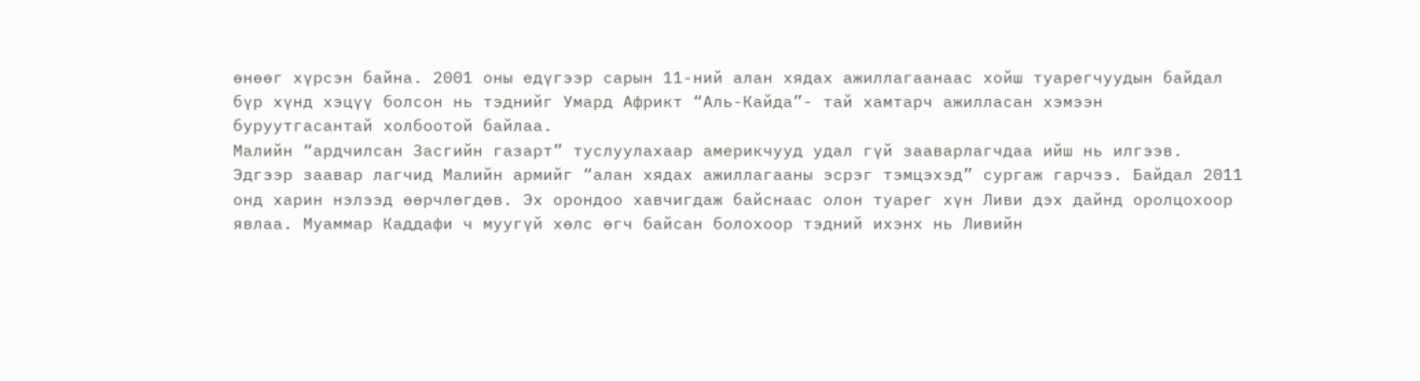өнөөг хүрсэн байна. 2001 оны едүгээр сарын 11-ний алан хядах ажиллагаанаас хойш туарегчуудын байдал бүр хүнд хэцүү болсон нь тэднийг Умард Африкт “Аль-Кайда”- тай хамтарч ажилласан хэмээн буруутгасантай холбоотой байлаа.
Малийн “ардчилсан Засгийн газарт” туслуулахаар америкчууд удал гүй зааварлагчдаа ийш нь илгээв. Эдгээр заавар лагчид Малийн армийг “алан хядах ажиллагааны эсрэг тэмцэхэд” сургаж гарчээ. Байдал 2011 онд харин нэлээд өөрчлөгдөв. Эх орондоо хавчигдаж байснаас олон туарег хүн Ливи дэх дайнд оролцохоор явлаа. Муаммар Каддафи ч муугүй хөлс өгч байсан болохоор тэдний ихэнх нь Ливийн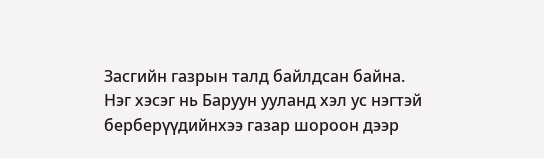Засгийн газрын талд байлдсан байна. Нэг хэсэг нь Баруун ууланд хэл ус нэгтэй берберүүдийнхээ газар шороон дээр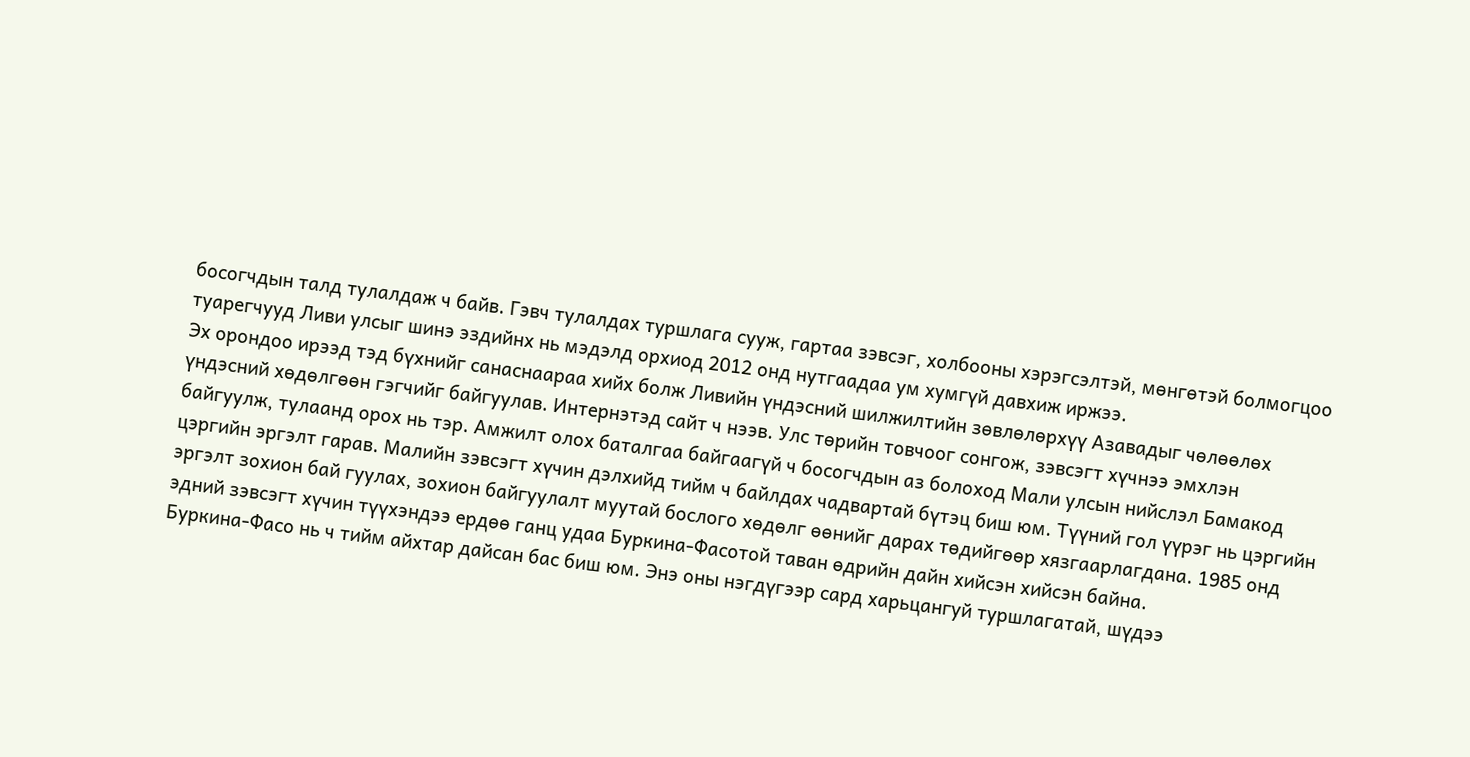босогчдын талд тулалдаж ч байв. Гэвч тулалдах туршлага сууж, гартаа зэвсэг, холбооны хэрэгсэлтэй, мөнгөтэй болмогцоо туарегчууд Ливи улсыг шинэ эздийнх нь мэдэлд орхиод 2012 онд нутгаадаа ум хумгүй давхиж иржээ.
Эх орондоо ирээд тэд бүхнийг санаснаараа хийх болж Ливийн үндэсний шилжилтийн зөвлөлөрхүү Азавадыг чөлөөлөх үндэсний хөдөлгөөн гэгчийг байгуулав. Интернэтэд сайт ч нээв. Улс төрийн товчоог сонгож, зэвсэгт хүчнээ эмхлэн байгуулж, тулаанд орох нь тэр. Амжилт олох баталгаа байгаагүй ч босогчдын аз болоход Мали улсын нийслэл Бамакод цэргийн эргэлт гарав. Малийн зэвсэгт хүчин дэлхийд тийм ч байлдах чадвартай бүтэц биш юм. Түүний гол үүрэг нь цэргийн эргэлт зохион бай гуулах, зохион байгуулалт муутай бослого хөдөлг өөнийг дарах төдийгөөр хязгаарлагдана. 1985 онд эдний зэвсэгт хүчин түүхэндээ ердөө ганц удаа Буркина-Фасотой таван өдрийн дайн хийсэн хийсэн байна.
Буркина-Фасо нь ч тийм айхтар дайсан бас биш юм. Энэ оны нэгдүгээр сард харьцангуй туршлагатай, шүдээ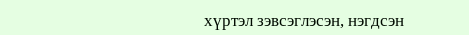хүртэл зэвсэглэсэн, нэгдсэн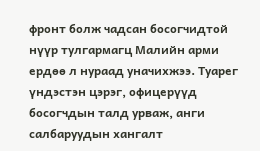фронт болж чадсан босогчидтой нүүр тулгармагц Малийн арми ердөө л нураад уначихжээ. Туарег үндэстэн цэрэг, офицерүүд босогчдын талд урваж, анги салбаруудын хангалт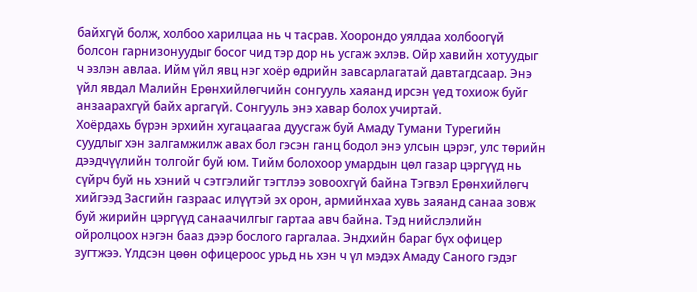байхгүй болж, холбоо харилцаа нь ч тасрав. Хоорондо уялдаа холбоогүй болсон гарнизонуудыг босог чид тэр дор нь усгаж эхлэв. Ойр хавийн хотуудыг ч эзлэн авлаа. Ийм үйл явц нэг хоёр өдрийн завсарлагатай давтагдсаар. Энэ үйл явдал Малийн Ерөнхийлөгчийн сонгууль хаяанд ирсэн үед тохиож буйг анзаарахгүй байх аргагүй. Сонгууль энэ хавар болох учиртай.
Хоёрдахь бүрэн эрхийн хугацаагаа дуусгаж буй Амаду Тумани Турегийн суудлыг хэн залгамжилж авах бол гэсэн ганц бодол энэ улсын цэрэг, улс төрийн дээдчүүлийн толгойг буй юм. Тийм болохоор умардын цөл газар цэргүүд нь сүйрч буй нь хэний ч сэтгэлийг тэгтлээ зовоохгүй байна Тэгвэл Ерөнхийлөгч хийгээд Засгийн газраас илүүтэй эх орон, армийнхаа хувь заяанд санаа зовж буй жирийн цэргүүд санаачилгыг гартаа авч байна. Тэд нийслэлийн ойролцоох нэгэн бааз дээр бослого гаргалаа. Эндхийн бараг бүх офицер зугтжээ. Үлдсэн цөөн офицероос урьд нь хэн ч үл мэдэх Амаду Саного гэдэг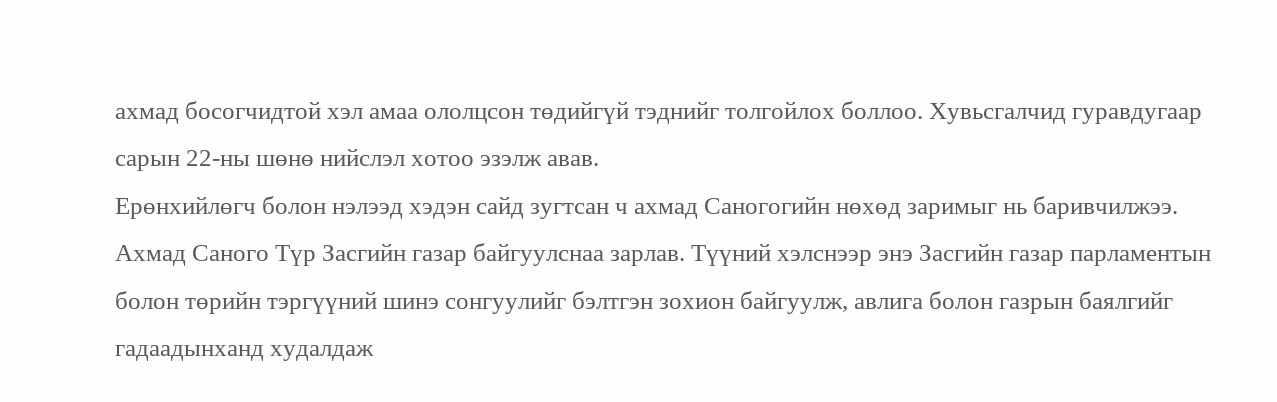ахмад босогчидтой хэл амаа ололцсон төдийгүй тэднийг толгойлох боллоо. Хувьсгалчид гуравдугаар сарын 22-ны шөнө нийслэл хотоо эзэлж авав.
Ерөнхийлөгч болон нэлээд хэдэн сайд зугтсан ч ахмад Саногогийн нөхөд заримыг нь баривчилжээ. Ахмад Саного Түр Засгийн газар байгуулснаа зарлав. Түүний хэлснээр энэ Засгийн газар парламентын болон төрийн тэргүүний шинэ сонгуулийг бэлтгэн зохион байгуулж, авлига болон газрын баялгийг гадаадынханд худалдаж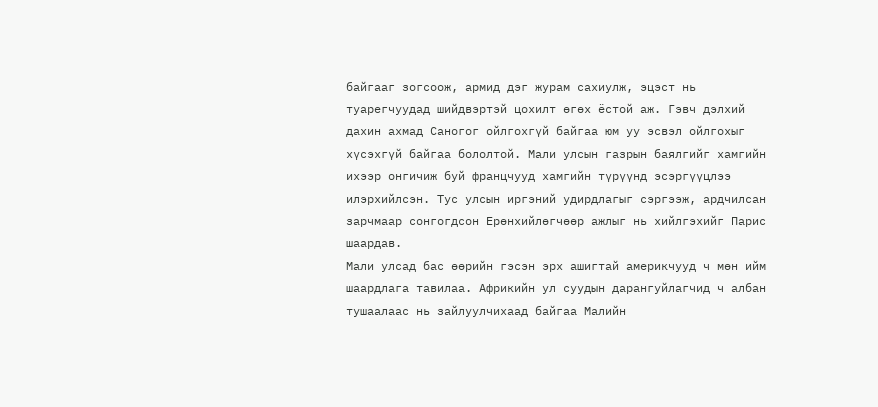байгааг зогсоож, армид дэг журам сахиулж, эцэст нь туарегчуудад шийдвэртэй цохилт өгөх ёстой аж. Гэвч дэлхий дахин ахмад Саногог ойлгохгүй байгаа юм уу эсвэл ойлгохыг хүсэхгүй байгаа бололтой. Мали улсын газрын баялгийг хамгийн ихээр онгичиж буй францчууд хамгийн түрүүнд эсэргүүцлээ илэрхийлсэн. Тус улсын иргэний удирдлагыг сэргээж, ардчилсан зарчмаар сонгогдсон Ерөнхийлөгчөөр ажлыг нь хийлгэхийг Парис шаардав.
Мали улсад бас өөрийн гэсэн эрх ашигтай америкчууд ч мөн ийм шаардлага тавилаа. Африкийн ул суудын дарангуйлагчид ч албан тушаалаас нь зайлуулчихаад байгаа Малийн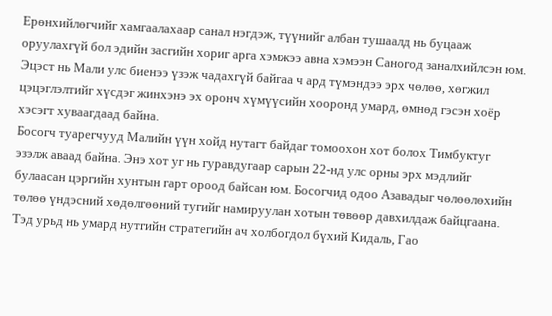Ерөнхийлөгчийг хамгаалахаар санал нэгдэж, түүнийг албан тушаалд нь буцааж оруулахгүй бол эдийн засгийн хориг арга хэмжээ авна хэмээн Саногод заналхийлсэн юм. Эцэст нь Мали улс биенээ үзэж чадахгүй байгаа ч ард түмэндээ эрх чөлөө, хөгжил цэцэглэлтийг хүсдэг жинхэнэ эх оронч хүмүүсийн хооронд умард, өмнөд гэсэн хоёр хэсэгт хуваагдаад байна.
Босогч туарегчууд Малийн үүн хойд нутагт байдаг томоохон хот болох Тимбуктуг эзэлж аваад байна. Энэ хот уг нь гуравдугаар сарын 22-нд улс орны эрх мэдлийг булаасан цэргийн хунтын гарт ороод байсан юм. Босогчид одоо Азавадыг чөлөөлөхийн төлөө үндэсний хөдөлгөөний тугийг намируулан хотын төвөөр давхилдаж байцгаана. Тэд урьд нь умард нутгийн стратегийн ач холбогдол бүхий Кидаль, Гао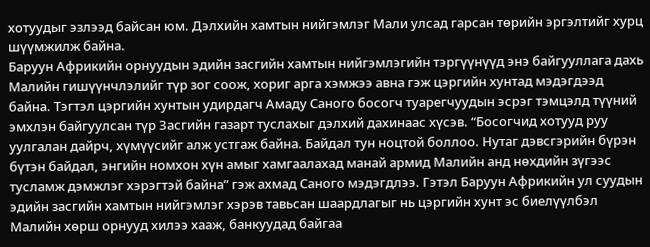хотуудыг эзлээд байсан юм. Дэлхийн хамтын нийгэмлэг Мали улсад гарсан төрийн эргэлтийг хурц шүүмжилж байна.
Баруун Африкийн орнуудын эдийн засгийн хамтын нийгэмлэгийн тэргүүнүүд энэ байгууллага дахь Малийн гишүүнчлэлийг түр зог соож, хориг арга хэмжээ авна гэж цэргийн хунтад мэдэгдээд байна. Тэгтэл цэргийн хунтын удирдагч Амаду Саного босогч туарегчуудын эсрэг тэмцэлд түүний эмхлэн байгуулсан түр Засгийн газарт туслахыг дэлхий дахинаас хүсэв. “Босогчид хотууд руу уулгалан дайрч, хүмүүсийг алж устгаж байна. Байдал тун ноцтой боллоо. Нутаг дэвсгэрийн бүрэн бүтэн байдал, энгийн номхон хүн амыг хамгаалахад манай армид Малийн анд нөхдийн зүгээс тусламж дэмжлэг хэрэгтэй байна” гэж ахмад Саного мэдэгдлээ. Гэтэл Баруун Африкийн ул суудын эдийн засгийн хамтын нийгэмлэг хэрэв тавьсан шаардлагыг нь цэргийн хунт эс биелүүлбэл Малийн хөрш орнууд хилээ хааж, банкуудад байгаа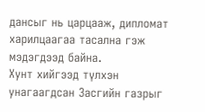дансыг нь царцааж, дипломат харилцаагаа тасална гэж мэдэгдээд байна.
Хунт хийгээд түлхэн унагаагдсан Засгийн газрыг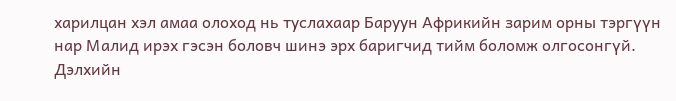харилцан хэл амаа олоход нь туслахаар Баруун Африкийн зарим орны тэргүүн нар Малид ирэх гэсэн боловч шинэ эрх баригчид тийм боломж олгосонгүй. Дэлхийн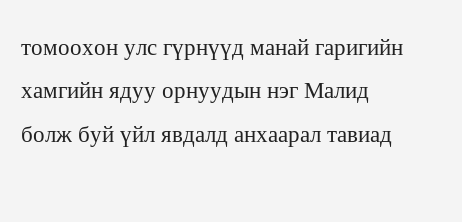томоохон улс гүрнүүд манай гаригийн хамгийн ядуу орнуудын нэг Малид болж буй үйл явдалд анхаарал тавиад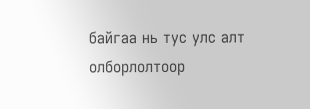байгаа нь тус улс алт олборлолтоор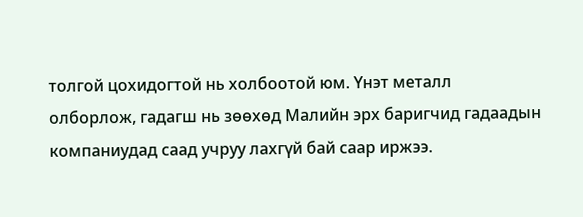толгой цохидогтой нь холбоотой юм. Үнэт металл олборлож, гадагш нь зөөхөд Малийн эрх баригчид гадаадын компаниудад саад учруу лахгүй бай саар иржээ.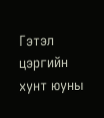Гэтэл цэргийн хунт юуны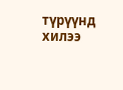түрүүнд хилээ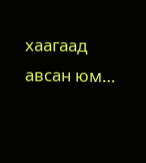хаагаад авсан юм…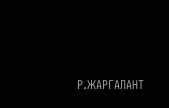Р.ЖАРГАЛАНТ